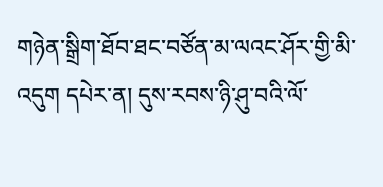གཉེན་སྒྲིག་ཐོབ་ཐང་བཙོན་མ་ལའང་ཤོར་གྱི་མི་འདུག དཔེར་ན། དུས་རབས་ཉི་ཤུ་བའི་ལོ་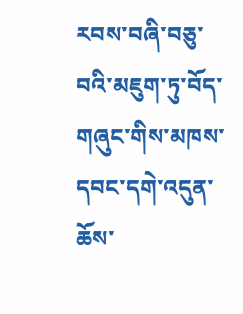རབས་བཞི་བཅུ་བའི་མཇུག་ཏུ་བོད་གཞུང་གིས་མཁས་དབང་དགེ་འདུན་ཆོས་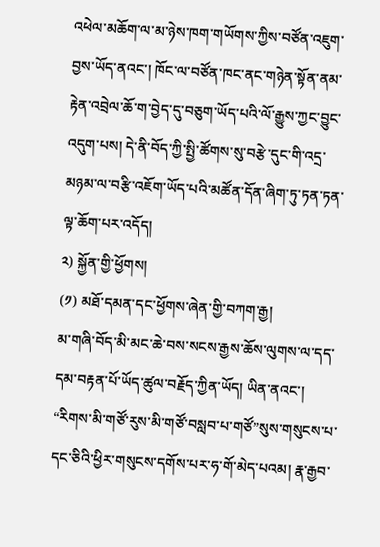འཕེལ་མཆོག་ལ་མ་ཉེས་ཁག་གཡོགས་ཀྱིས་བཙོན་འཇུག་བྱས་ཡོད་ནའང་། ཁོང་ལ་བཙོན་ཁང་ནང་གཉེན་སྟོན་ནམ་རྟེན་འབྲེལ་ཆོ་ག་བྱེད་དུ་བཅུག་ཡོད་པའི་ལོ་རྒྱུས་ཀྱང་བྱུང་འདུག་པས། དེ་ནི་བོད་ཀྱི་སྤྱི་ཚོགས་སུ་བརྩེ་དུང་གི་འདྲ་མཉམ་ལ་བརྩི་འཇོག་ཡོད་པའི་མཚོན་དོན་ཞིག་ཏུ་ཏན་ཏན་ལྟ་ཆོག་པར་འདོད།
༢) སྐྱོན་གྱི་ཕྱོགས།
(༡) མཐོ་དམན་དང་ཕྱོགས་ཞེན་གྱི་བཀག་རྒྱ།
མ་གཞི་བོད་མི་མང་ཆེ་བས་སངས་རྒྱས་ཆོས་ལུགས་ལ་དད་དམ་བརྟན་པོ་ཡོད་ཚུལ་བརྗོད་ཀྱིན་ཡོད། ཡིན་ནའང་། “རིགས་མི་གཙོ་རུས་མི་གཙོ་བསླབ་པ་གཙོ”སུས་གསུངས་པ་དང་ཅིའི་ཕྱིར་གསུངས་དགོས་པར་ཧ་གོ་མེད་པའམ། རྣ་རྒྱབ་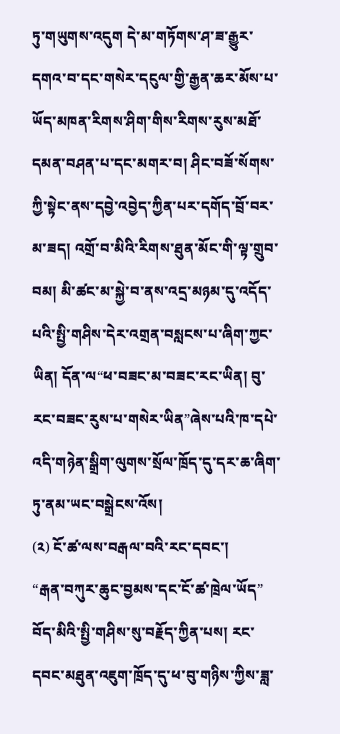ཏུ་གཡུགས་འདུག དེ་མ་གཏོགས་ཤ་ཟ་རྒྱུར་དགའ་བ་དང་གསེར་དངུལ་གྱི་རྒྱན་ཆར་མོས་པ་ཡོད་མཁན་རིགས་ཤིག་གིས་རིགས་རུས་མཐོ་དམན་བཤན་པ་དང་མགར་བ། ཤིང་བཟོ་སོགས་ཀྱི་སྟེང་ནས་དབྱེ་འབྱེད་ཀྱིན་པར་དགོད་བྲོ་བར་མ་ཟད། འགྲོ་བ་མིའི་རིགས་ཐུན་མོང་གི་ལྟ་གྲུབ་བམ། མི་ཚང་མ་སྐྱེ་བ་ནས་འདྲ་མཉམ་དུ་འདོད་པའི་སྤྱི་གཤིས་དེར་འགྲན་བསླངས་པ་ཞིག་ཀྱང་ཡིན། དོན་ལ“ཕ་བཟང་མ་བཟང་རང་ཡིན། བུ་རང་བཟང་རུས་པ་གསེར་ཡིན”ཞེས་པའི་ཁ་དཔེ་འདི་གཉེན་སྒྲིག་ལུགས་སྲོལ་ཁྲོད་དུ་དར་ཆ་ཞིག་ཏུ་ནམ་ཡང་བསྒྲེངས་འོས།
(༢) ངོ་ཚ་ལས་བརྒལ་བའི་རང་དབང་།
“རྒན་བཀུར་ཆུང་བྱམས་དང་ངོ་ཚ་ཁྲེལ་ཡོད” བོད་མིའི་སྤྱི་གཤིས་སུ་བརྗོད་ཀྱིན་པས། རང་དབང་མཐུན་འཇུག་ཁྲོད་དུ་ཕ་བུ་གཉིས་ཀྱིས་ཟླ་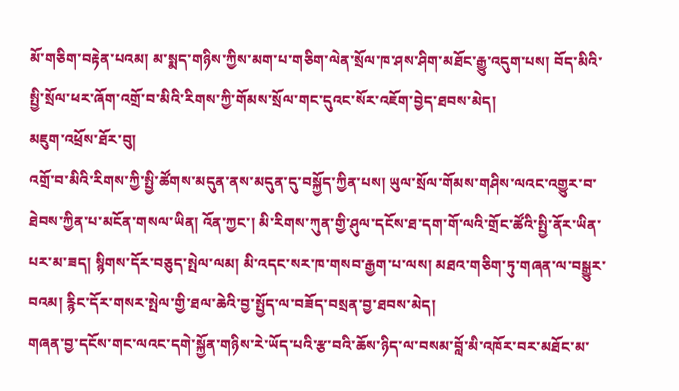མོ་གཅིག་བརྟེན་པའམ། མ་སྨད་གཉིས་ཀྱིས་མག་པ་གཅིག་ལེན་སྲོལ་ཁ་ཤས་ཤིག་མཐོང་རྒྱུ་འདུག་པས། བོད་མིའི་སྤྱི་སྲོལ་ཕར་ཞོག་འགྲོ་བ་མིའི་རིགས་ཀྱི་གོམས་སྲོལ་གང་དུའང་སོར་འཇོག་བྱེད་ཐབས་མེད།
མཇུག་འཕྲོས་ཐོར་བུ།
འགྲོ་བ་མིའི་རིགས་ཀྱི་སྤྱི་ཚོགས་མདུན་ནས་མདུན་དུ་བསྐྱོད་ཀྱིན་པས། ཡུལ་སྲོལ་གོམས་གཤིས་ལའང་འགྱུར་བ་ཐེབས་ཀྱིན་པ་མངོན་གསལ་ཡིན། འོན་ཀྱང་། མི་རིགས་ཀུན་གྱི་ཤུལ་དངོས་ཐ་དག་གོ་ལའི་གྲོང་ཚོའི་སྤྱི་ནོར་ཡིན་པར་མ་ཟད། སྙིགས་དོར་བཅུད་སྤེལ་ལམ། མི་འདང་སར་ཁ་གསབ་རྒྱག་པ་ལས། མཐའ་གཅིག་ཏུ་གཞན་ལ་བསྒྱུར་བའམ། རྙིང་དོར་གསར་སྤེལ་གྱི་ཐལ་ཆེའི་བྱ་སྤྱོད་ལ་བཟོད་བསྲན་བྱ་ཐབས་མེད།
གཞན་བྱ་དངོས་གང་ལའང་དགེ་སྐྱོན་གཉིས་རེ་ཡོད་པའི་རྩ་བའི་ཆོས་ཉིད་ལ་བསམ་བློ་མི་འཁོར་བར་མཐོང་མ་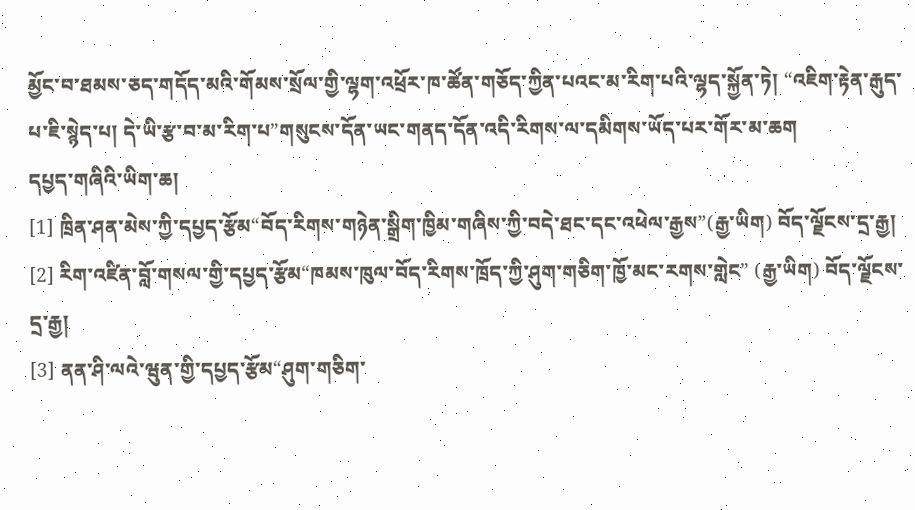མྱོང་བ་ཐམས་ཅད་གདོད་མའི་གོམས་སྲོལ་གྱི་ལྷག་འཕྲོར་ཁ་ཚོན་གཅོད་ཀྱིན་པའང་མ་རིག་པའི་ལྷད་སྐྱོན་ཏེ། “འཇིག་རྟེན་རྒུད་པ་ཇི་སྙེད་པ། དེ་ཡི་རྩ་བ་མ་རིག་པ”གསུངས་དོན་ཡང་གནད་དོན་འདི་རིགས་ལ་དམིགས་ཡོད་པར་གོར་མ་ཆག
དཔྱད་གཞིའི་ཡིག་ཆ།
[1] ཁྲིན་ཤན་མེས་ཀྱི་དཔྱད་རྩོམ“བོད་རིགས་གཉེན་སྒྲིག་ཁྱིམ་གཞིས་ཀྱི་བདེ་ཐང་དང་འཕེལ་རྒྱས”(རྒྱ་ཡིག) བོད་ལྗོངས་དྲ་རྒྱ།
[2] རིག་འཛིན་བློ་གསལ་གྱི་དཔྱད་རྩོམ“ཁམས་ཁུལ་བོད་རིགས་ཁྲོད་ཀྱི་ཤུག་གཅིག་ཁྱོ་མང་རགས་གླེང” (རྒྱ་ཡིག) བོད་ལྗོངས་དྲ་རྒྱ།
[3] ནན་ཤི་ལའེ་ཝུན་གྱི་དཔྱད་རྩོམ“ཤུག་གཅིག་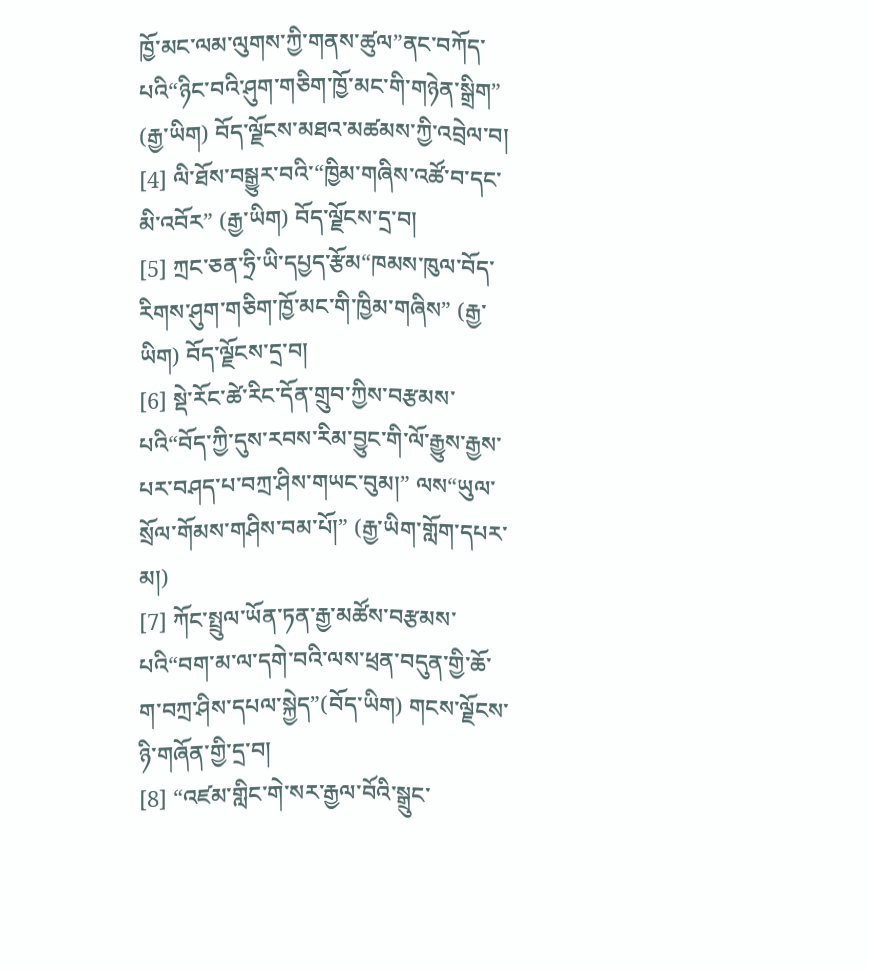ཁྱོ་མང་ལམ་ལུགས་ཀྱི་གནས་ཚུལ”ནང་བཀོད་པའི“ཉིང་བའི་ཤུག་གཅིག་ཁྱོ་མང་གི་གཉེན་སྒྲིག” (རྒྱ་ཡིག) བོད་ལྗོངས་མཐའ་མཚམས་ཀྱི་འབྲེལ་བ།
[4] ལི་ཐོས་བསྒྱུར་བའི་“ཁྱིམ་གཞིས་འཚོ་བ་དང་མི་འབོར” (རྒྱ་ཡིག) བོད་ལྗོངས་དྲ་བ།
[5] ཀྲང་ཅན་ཧྲི་ཡི་དཔྱད་རྩོམ“ཁམས་ཁུལ་བོད་རིགས་ཤུག་གཅིག་ཁྱོ་མང་གི་ཁྱིམ་གཞིས” (རྒྱ་ཡིག) བོད་ལྗོངས་དྲ་བ།
[6] སྡེ་རོང་ཚེ་རིང་དོན་གྲུབ་ཀྱིས་བརྩམས་པའི“བོད་ཀྱི་དུས་རབས་རིམ་བྱུང་གི་ལོ་རྒྱུས་རྒྱས་པར་བཤད་པ་བཀྲ་ཤིས་གཡང་བུམ།” ལས“ཡུལ་སྲོལ་གོམས་གཤིས་བམ་པོ།” (རྒྱ་ཡིག་གློག་དཔར་མ།)
[7] ཀོང་སྤྲུལ་ཡོན་ཏན་རྒྱ་མཚོས་བརྩམས་པའི“བག་མ་ལ་དགེ་བའི་ལས་ཕྲན་བདུན་གྱི་ཆོ་ག་བཀྲ་ཤིས་དཔལ་སྐྱེད”(བོད་ཡིག) གངས་ལྗོངས་ཉི་གཞོན་གྱི་དྲ་བ།
[8] “འཛམ་གླིང་གེ་སར་རྒྱལ་བོའི་སྒྲུང་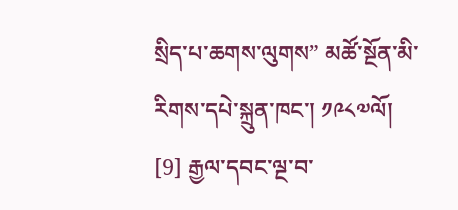སྲིད་པ་ཆགས་ལུགས” མཚོ་སྔོན་མི་རིགས་དཔེ་སྐྲུན་ཁང་། ༡༩༨༧ལོ།
[9] རྒྱལ་དབང་ལྔ་བ་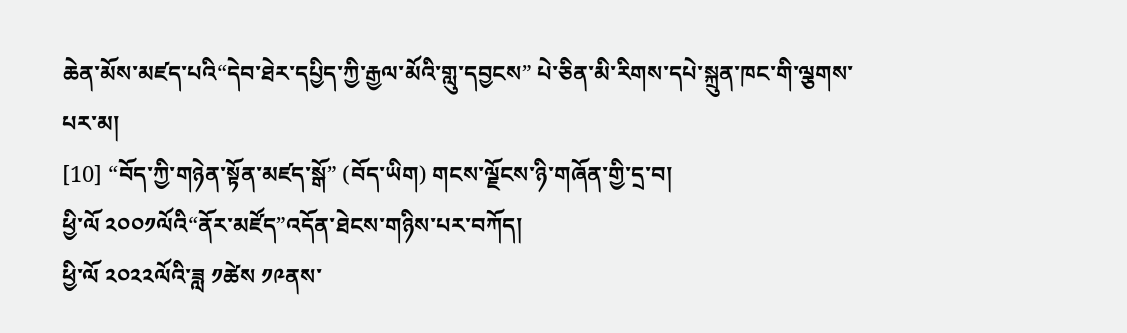ཆེན་མོས་མཛད་པའི“དེབ་ཐེར་དཔྱིད་ཀྱི་རྒྱལ་མོའི་གླུ་དབྱངས” པེ་ཅིན་མི་རིགས་དཔེ་སྐྲུན་ཁང་གི་ལྕགས་པར་མ།
[10] “བོད་ཀྱི་གཉེན་སྟོན་མཛད་སྒོ” (བོད་ཡིག) གངས་ལྗོངས་ཉི་གཞོན་གྱི་དྲ་བ།
ཕྱི་ལོ ༢༠༠༡ལོའི“ནོར་མཛོད”འདོན་ཐེངས་གཉིས་པར་བཀོད།
ཕྱི་ལོ ༢༠༢༢ལོའི་ཟླ ༡ཚེས ༡༩ནས་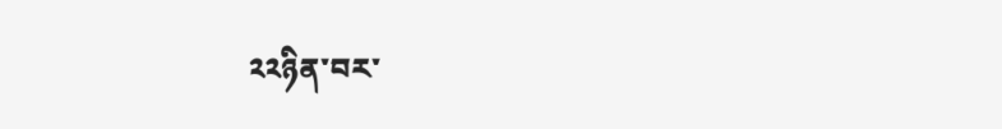༢༢ཉིན་བར་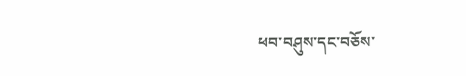ཕབ་བཤུས་དང་བཅོས་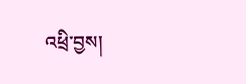འཕྲི་བྱས།